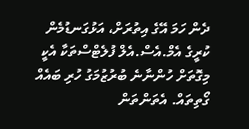ދެން ހަމަ އޭގެ އިތުރަށް، އަޅުގަނޑުމެން ކުރީގެ އެމް.އެސް.އެލް ފުލެޓްސްތަކާ އެކީ މިގޮތަށް ހުންނާނެ ބުރުޒުމަގު ހުރި ބައެއް ގޯތިތައް. އެތަންތަން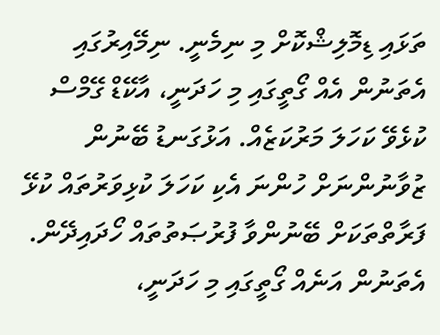ތަޅައި ޑިމޮލިޝްކޮށް މި ނިމެނީ. ނިމޭއިރުގައި އެތަނުން އެއް ގޯތީގައި މި ހަދަނީ، އާކޭޑް ގޭމްސް ކުޅެވޭ ކަހަލަ މަރުކަޒެއް. އަޅުގަނޑު ބޭނުން ޒުވާނުންނަށް ހުންނަ އެކި ކަހަލަ ކުޅިވަރުތައް ކުޅޭ ފަރާތްތަކަށް ބޭނުންވާ ފުރުޞަތުތައް ހޯދައިދޭން. އެތަނުން އަނެއް ގޯތީގައި މި ހަދަނީ،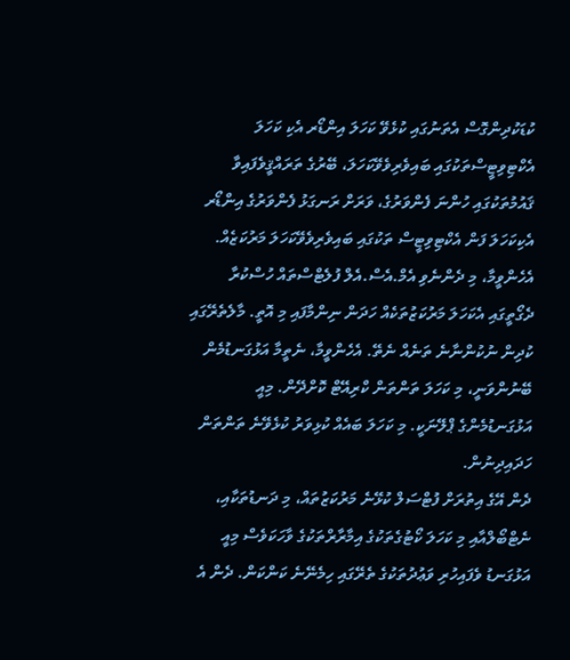ކުޑަކުދިންގޮސް އެތަނުގައި ކުޅެވޭ ކަހަލަ އިންޑޯރ އެކި ކަހަލަ އެކްޓިވިޓީސްތަކުގައި ބައިވެރިވެވޭކަހަލަ، ބޭރުގެ ތަރައްޤީވެފައިވާ ޤައުމުތަކުގައި ހުންނަ ފެންވަރުގެ، ވަރަށް ރަނގަޅު ފެންވަރުގެ އިންޑޯރ އެކިކަހަލަ ފަން އެކްޓިވިޓީސް ތަކުގައި ބައިވެރިވެވޭކަހަލަ މަރުކަޒެއް. އެހެންވީމާ، މި ދެންނެވި އެމް.އެސް.އެލް ފުލެޓްސްތައް ހުސްކުރާ ދެގޯތީގައި އެކަހަލަ މަރުކަޒުތަކެއް ހަދަން ނިންމާފައި މި އޮތީ. މާލެތެރޭގައި ކުދިން ނުކުންނާނެ ތަނެއް ނެތޭ. އެހެންވީމާ، ނެތީމާ އަޅުގަނޑުމެން ބޭނުންވަނީ، މި ކަހަލަ ތަންތަން ކްރިއޭޓް ކޮށްދޭން. މިއީ އަޅުގަނޑުމެންގެ ޕްލޭނަކީ. މި ކަހަލަ ބައެއް ކުޅިވަރު ކުޅެވޭނެ ތަންތަން ހަދައިދިނުން.
ދެން އޭގެ އިތުރަށް ފުޓްސަލް ކުޅޭނެ މަރުކަޒުތައް، މި ދަނޑުތަކާއި، ނެޓްބޯލްއާއި މި ކަހަލަ ކޯޓުގެތަކުގެ އިމާރާރްތަކުގެ ވާހަކަވެސް މިއީ އަޅުގަނޑު ވެފައިހުރި ވަޢުދުތަކުގެ ތެރޭގައި ހިމެނޭނެ ކަންކަން. ދެން އެ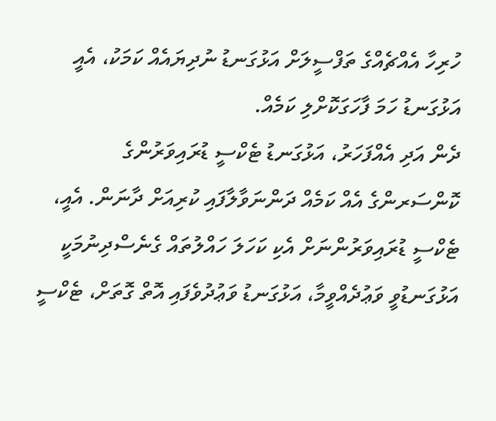ހުރިހާ އެއްޗެއްގެ ތަފްސީލަށް އަޅުގަނޑު ނުދިޔައެއް ކަމަކު، އެއީ އަޅުގަނޑު ހަމަ ފާހަގަކޮށްލި ކަމެއް.
ދެން އަދި އެއްފަހަރު، އަޅުގަނޑު ޓެކްސީ ޑުރައިވަރުންގެ ކޮންސަރންގެ އެއް ކަމެއް ދަންނަވާލާފައި ކުރިއަށް ދާނަން. އެއީ، ޓެކްސީ ޑުރައިވަރުންނަށް އެކި ކަހަލަ ހައްލުތައް ގެނެސްދިނުމަކީ އަޅުގަނޑުވީ ވަޢުދެއްވީމާ، އަޅުގަނޑު ވަޢުދުވެފައި އޮތް ގޮތަށް، ޓެކްސީ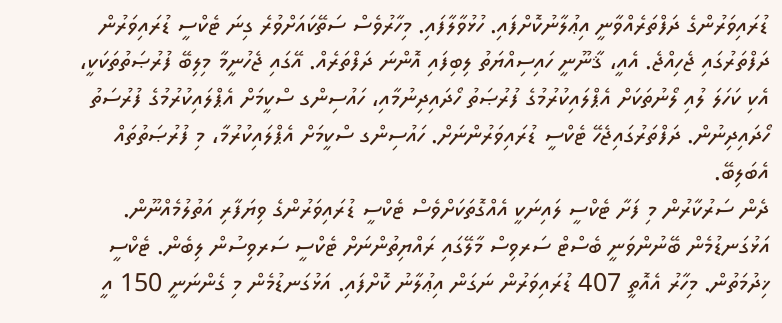ޑުރައިވަރުންގެ ދަފްތަރެއްވާނީ އިޢުލާނުކޮށްފައި. ހުޅުވާލާފައި. މިހާރުވެސް ސަތޭކައަށްވުރެ ގިނަ ޓެކްސީ ޑުރައިވަރުން ދަފްތަރުގައި ޖެހިއްޖެ. އެއީ، ޤާނޫނީ ހައިސިއްޔަތު ލިބިފައި އޮންނަ ދަފްތަރެއް. އޭގައި ޖެހުނީމާ މިލިބޭ ފުރުޞަތުތަކަކީ، އެކި ކަހަލަ ލުއި ލޯނުތަކަށް އެޕްލައިކުރުމުގެ ފުރުޞަތު ހޯދައިދިނުމާއި، ހައުސިންގ ސްކީމަށް އެޕްލައިކުރުމުގެ ފުރުސަތު ހޯދައިދިނުން. ދަފްތަރުގައިޖެހޭ ޓެކްސީ ޑުރައިވަރުންނަށް. ހައުސިންގ ސްކީމަށް އެޕްލައިކުރުމާ، މި ފުރުޞަތުތައް އެބަލިބޭ.
ދެން ސަރުކާރުން މި ފަށާ ޓެކްސީ ލައިނަކީ އެއްގޮތަކަށްވެސް ޓެކްސީ ޑުރައިވަރުންގެ ވިޔަފާރި އަތުލުމެއްނޫން. އަޅުގަނޑުމެން ބޭނުންވަނީ ބެސްޓް ސަރވިސް މާލޭގައި ރައްޔިތުންނަށް ޓެކްސީ ސަރވިސުން ލިބެން. ޓެކްސީ ޚިދުމަތުން. މިހާރު އެއޮތީ 407 ޑުރައިވަރުން ނަގަން އިޢުލާނު ކޮށްފައި. އަޅުގަނޑުމެން މި ގެންނަނީ 150 އީ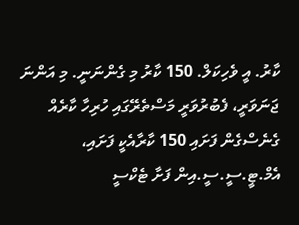ކާރު. އީ ވެހިކަލް. 150 ކާރު މި ގެންނަނީ. މި އަންނަ ޖަނަވަރީ، ފެބުރުވަރީ މަސްތެރޭގައި ހުރިހާ ކާރެއް ގެނެސްގެން ފަށައި 150 ކާރާއެކީ ފަށައި، އެމް.ޓީ.ސީ.ސީ.އިން ފަށާ ޓެކްސީ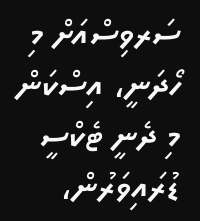ސަރވިސްއަށް މި ހޯދަނީ، އިސްކަން މި ދެނީ ޓެކްސީ ޑުރައިވަރުން،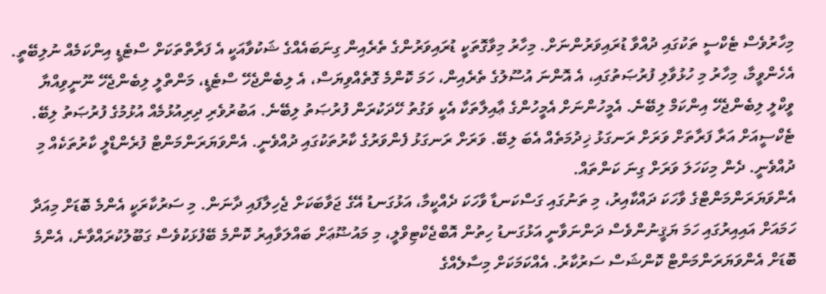މިހާރުވެސް ޓެކްސީ ތަކުގައި ދުއްވާ ޑުރައިވަރުންނަށް. މިހާރު މިވާގޮތަކީ ޑުރައިވަރުންގެ ތެރެއިން ގިނަބައެއްގެ ޝަކުވާއަކީ އެ ފަރާތްތަކަށް ސްޓެޑީ އިންކަމެއް ނުލިބޭތީ. އެހެންވީމާ، މިހާރު މި ހުޅުވާލި ފުރުޞަތުގައި، އެ އޮންނަ އުސޫލުގެ ތެރެއިން، ހަމަ ކޮންމެ ގޮތެއްވިޔަސް، އެ ލިބެންޖެހޭ ސްޓެޑީ، މަންތްލީ ލިބެންޖެހޭ ނޫނީވިއްޔާ ވީކްލީ ލިބެންޖެހޭ އިންކަމް ލިބޭނެ. އެމީހުންނަށް އެމީހުންގެ ޢާއިލާތަކާ އެކީ ވަގުތު ހޭދަކުރަން ފުރުޞަތު ލިބޭނެ. އަބުރުވެރި ދިރިއުޅުމެއް އުޅުމުގެ ފުރުޞަތު ލިބޭ. ޓެކްސީއަށް އަރާ ފަރާތަށް ވަރަށް ރަނގަޅު ޚިދުމަތެއް އެބަ ލިބޭ. ވަރަށް ރަނގަޅު ފެންވަރުގެ ކާރުތަކުގައި ދުއްވެނީ. އެންވަޔަރަންމަންޓް ފުރެންޑްލީ ކާރުތަކެއް މި ދުއްވެނީ. ދެން މިކަހަލަ ވަރަށް ގިނަ ކަންތައް.
އެންވަޔަރަންމަންޓްގެ ވާހަކަ ދައްކާއިރު، މި ތަނުގައި ގަސްކަނޑާ ވާހަކަ ދެއްކީމާ، އަޅުގަނޑު އޭގެ ޖަވާބަކަށް ޖެހިލާފައި ދާނަން. މި ސަރުކާރަކީ އެންމެ ބޮޑަށް މިއަދާ ހަމައަށް އައިއިރުގައި ހަމަ ޔަޤީނުންވެސް ދަންނަވާނީ އަޅުގަނޑު ހިތުން އޮބްޖެކްޓިވްލީ، މި މައުޟޫޢަށް ބައްލަވާއިރު ކޮންމެ ބޭފުޅަކުވެސް ގަބޫލުކުރައްވާނެ، އެންމެ ބޮޑަށް އެންވަޔަރަންމަންޓް ކޮންޝަސް ސަރުކާރު. އެއްކަމަކަށް މިސާލެއްގެ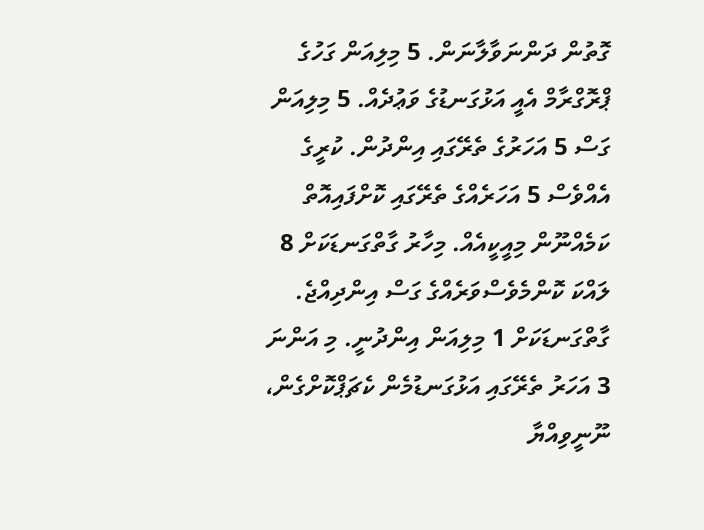ގޮތުން ދަންނަވާލާނަން. 5 މިލިއަން ގަހުގެ ޕްރޮގްރާމް އެއީ އަޅުގަނޑުގެ ވަޢުދެއް. 5 މިލިއަން ގަސް 5 އަހަރުގެ ތެރޭގައި އިންދުން. ކުރީގެ އެއްވެސް 5 އަހަރެއްގެ ތެރޭގައި ކޮށްފައިއޮތް ކަމެއްނޫން މިއީކީއެއް. މިހާރު ގާތްގަނޑަކަށް 8 ލައްކަ ކޮންމެވެސްވަރެއްގެ ގަސް އިންދިއްޖެ. ގާތްގަނޑަކަށް 1 މިލިއަން އިންދުނީ. މި އަންނަ 3 އަހަރު ތެރޭގައި އަޅުގަނޑުމެން ކެޗަޕްކޮށްގެން، ނޫނީވިއްޔާ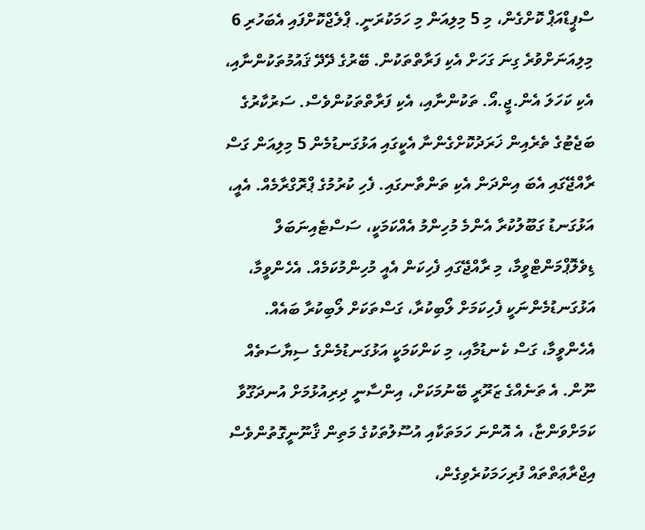ސްޕީޑްއަޕް ކޮށްގެން، މި 5 މިލިއަން މި ހަމަކުރަނީ. ޕްލެޖްކޮށްފައި އެބަހުރި 6 މިލިއަނަށްވުރެ ގިނަ ގަހަށް އެކި ފަރާތްތަކުން. ބޭރުގެ ދޭދޭ ޤައުމުތަކުންނާއި، އެކި ކަހަލަ އެން.ޖީ.އޯ. ތަކުންނާއި، އެކި ފަރާތްތަކުންވެސް. ސަރުކާރުގެ ބަޖެޓުގެ ތެރެއިން ޚަރަދުކޮށްގެންނާ އެކީގައި އަޅުގަނޑުމެން 5 މިލިއަން ގަސް ރާއްޖޭގައި އެބަ އިންދަން އެކި ތަންތާނގައި. ފެހި ކުރުމުގެ ޕްރޮގްރާމެއް. އެއީ، އަޅުގަނޑު ގަބޫލުކުރާ އެންމެ މުހިންމު އެއްކަމަކީ، ސަސްޓެއިނަބަލް ޑިވެލޮޕްމަންޓްވީމާ، މި ރާއްޖޭގައި ފެހިކަން އެއީ މުހިންމުކަމެއް. އެހެންވީމާ، އަޅުގަނޑުމެންނަކީ ފެހިކަމަށް ލޯބިކުރާ، ގަސްތަކަށް ލޯބިކުރާ ބައެއް.
އެހެންވީމާ، ގަސް ކެނޑުމާއި، މި ކަންކަމަކީ އަޅުގަނޑުމެންގެ ސިޔާސަތެއް ނޫން. އެ ތަނެއްގެ ޒަރޫރީ ބޭނުމަކަށް، އިންސާނީ ދިރިއުޅުމަށް އުނދަގޫވާ ކަމަށްވަންޏާ، އެ އޮންނަ ހަމަތަކާއި އުސޫލުތަކުގެ މަތިން ޤާނޫނީގޮތުންވެސް އިޖްރާޢަތްތައް ފުރިހަމަކުރެވިގެން،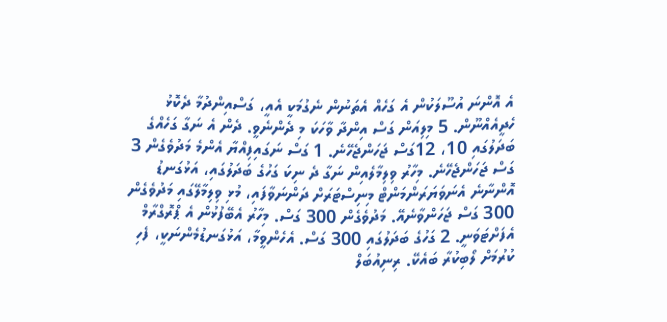އެ އޮންނަ އުސޫލަކުން އެ ގަހެއް އެތަނުން ނެގުމަކީ އެއީ، ގަސްއިންދުމާ ދެކޮޅު ހެދީއެއްނޫން. 5 މިލިއަން ގަސް އިންދާ ވާހަކަ މި ދެންނެވީ. ދެން އެ ނަގާ ގަހެއްގެ ބަދަލުގައި 10، 12ގަސް ޖަހަންޖެހޭނެ. 1 ގަސް ނަގައިފިއްޔާ އެންމެ މަދުވެގެން 3 ގަސް ޖަހަންޖެހޭނެ. މިހާރު ވިލިމާލެއިން ނަގާ ދެ ނިކަ ގަހުގެ ބަދަލުގައި، އަޅުގަނޑު އޮންނާނެ އެނަވަޔަރަންމަންޓް މިނިސްޓަރަށް ދަންނަވާފައި، މުޅި ވިލިމާލޭގައި މަދުވެގެން 300 ގަސް ޖަހަންވާނެއޭ. މަދުވެގެން 300 ގަސް. މިހާރު އެބޭފުޅުން އެ ޕްރޮގްރާމް އެފަށްޓަވަނީ. 2 ގަހުގެ ބަދަލުގައި 300 ގަސް. އެހެންވީމާ، އަޅުގަނޑުމެންނަކީ، ފެހި ކުރުމަށް ލޯބިކުރާ ބައެކޭ. ރިނިއުބަލް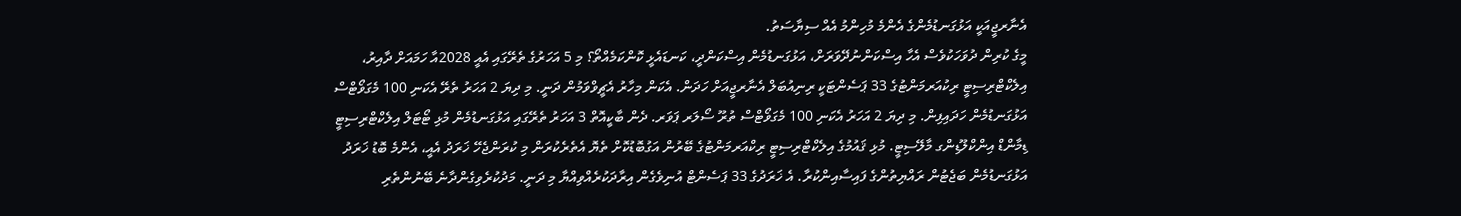އެނާރޖީއަކީ އަޅުގަނޑުމެންގެ އެންމެ މުހިންމު އެއް ސިޔާސަތު.
މީގެ ކުރިން ދުވަހަކުވެސް އެހާ އިސްކަންނުދޭވަރަށް، އަޅުގަނޑުމެން އިސްކަންދީ، ކަނޑައެޅީ ކޮންކަމެއްތޯ؟ މި 5 އަހަރުގެ ތެރޭގައި އެއީ 2028އާ ހަމައަށް ދާއިރު، އިލެކްޓްރިސިޓީ ރިކުއަރމަންޓުގެ 33 ޕަސެންޓަކީ ރިނިއުބަލް އެނާރޖީއަށް ހަދަން. އެކަން މިހާރު އެޗީވްވަމުން ދަނީ. މި ދިޔަ 2 އަހަރު ތެރޭ އެކަނި 100 މެގަވޯޓްސް އަޅުގަނޑުމެން ހަދައިފިން. މި ދިޔަ 2 އަހަރު އެކަނި 100 މެގަވޯޓްސް ތުރޫ ސޯލަރ ޕަވަރ. ދެން ބާކީއޮތް 3 އަހަރު ތެރޭގައި އަޅުގަނޑުމެން މުޅި ޓޯޓަލް އިލެކްޓްރިސިޓީ ޑިމާންޑް އިންކްލޫޑިންގ މާލޭސިޓީ. މުޅި ޤައުމުގެ އިލެކްޓްރިސިޓީ ރިކްއަރމަންޓުގެ ބޭރުން އަގުބޮޑުކޮށް ތެޔޮ އެތެރެކުރަން މި ކުރަންޖެހޭ ޚަރަދު އެއީ، އެންމެ ބޮޑު ޚަރަދު އަޅުގަނޑުމެން ބަޖެޓުން ރައްޔިތުންގެ ފައިސާއިންކުރާ. އެ ޚަރަދުގެ 33 ޕަސެންޓް އުނިވެގެން އިރާދަކުރެއްވިއްޔާ މި ދަނީ. މަދުކުރެވިގެންދާނެ ބޭނުންތެރި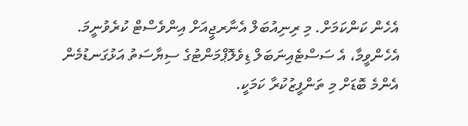އެހެން ކަންކަމަށް. މި ރިނިއުބަލް އެނާރޖީއަށް އިންވެސްޓް ކުރެވުނީމަ. އެހެންވީމާ، އެ ސަސްޓެއިނަބަލް ޑިވެލޮޕްމަންޓުގެ ސިޔާސަތު އަޅުގަނޑުމެން އެންމެ ބޮޑަށް މި ތަންފީޒުކުރާ ކަމަކީ.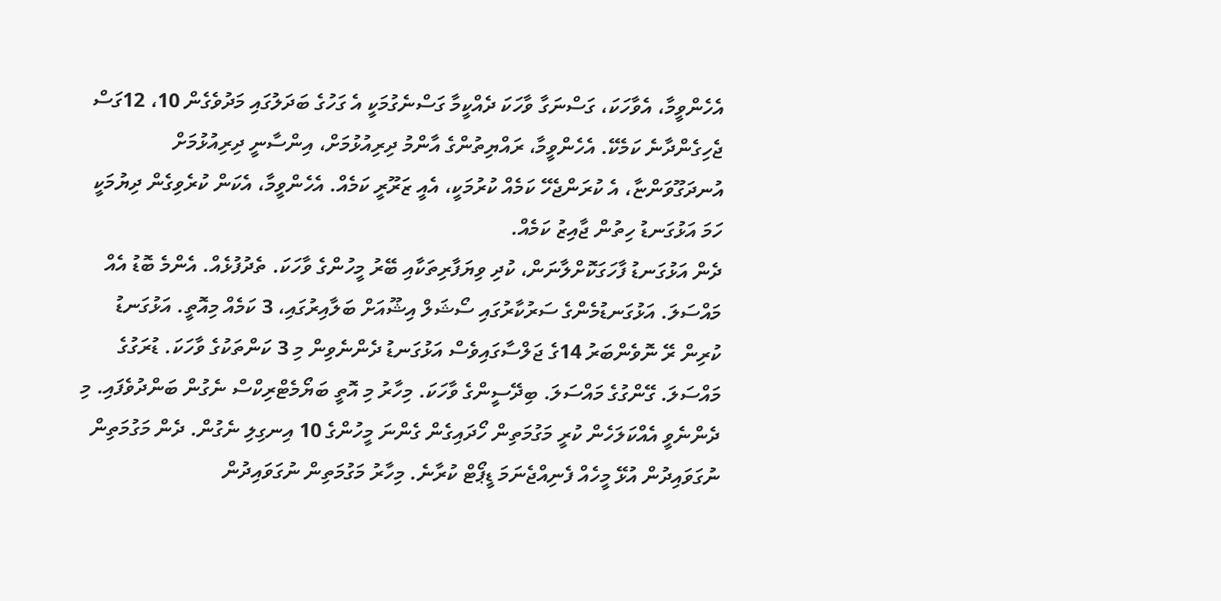އެހެންވީމާ، އެވާހަކަ، ގަސްނަގާ ވާހަކަ ދެއްކީމާ ގަސްނެގުމަކީ އެ ގަހުގެ ބަދަލުގައި މަދުވެގެން 10، 12ގަސް ޖެހިގެންދާނެ ކަމެކޭ. އެހެންވީމާ، ރައްޔިތުންގެ އާންމު ދިރިއުޅުމަށް، އިންސާނީ ދިރިއުޅުމަށް އުނދަގޫވަންޏާ، އެ ކުރަންޖެހޭ ކަމެއް ކުރުމަކީ، އެއީ ޒަރޫރީ ކަމެއް. އެހެންވީމާ، އެކަން ކުރެވިގެން ދިޔުމަކީ ހަމަ އަޅުގަނޑު ހިތުން ޖާއިޒު ކަމެއް.
ދެން އަޅުގަނޑު ފާހަގަކޮށްލާނަން، ކުދި ވިޔަފާރިތަކާއި ބޭރު މީހުންގެ ވާހަކަ. ތެދުފުޅެއް. އެންމެ ބޮޑު އެއް މައްސަލަ. އަޅުގަނޑުމެންގެ ސަރުކާރުގައި ސޯޝަލް އިޝޫއަށް ބަލާއިރުގައި، 3 ކަމެއް މިއޮތީ. އަޅުގަނޑު ކުރިން ރޭ ނޮވެންބަރު 14ގެ ޖަލްސާގައިވެސް އަޅުގަނޑު ދެންނެވިން މި 3 ކަންތަކުގެ ވާހަކަ. ޑުރަގުގެ މައްސަލަ. ގޭންގުގެ މައްސަލަ. ބިދޭސީންގެ ވާހަކަ. މިހާރު މި އޮތީ ބަޔޯމެޓްރިކްސް ނެގުން ބަންދުވެފައި. މި ދެންނެވީ އެއްކަލަހެން ކުރީ މަގުމަތިން ހޯދައިގެން ގެންނަ މީހުންގެ 10 އިނގިލި ނެގުން. ދެން މަގުމަތިން ނުގަވައިދުން އުޅޭ މީހެއް ފެނިއްޖެނަމަ ޑީޕޯޓް ކުރާނެ. މިހާރު މަގުމަތިން ނުގަވައިދުން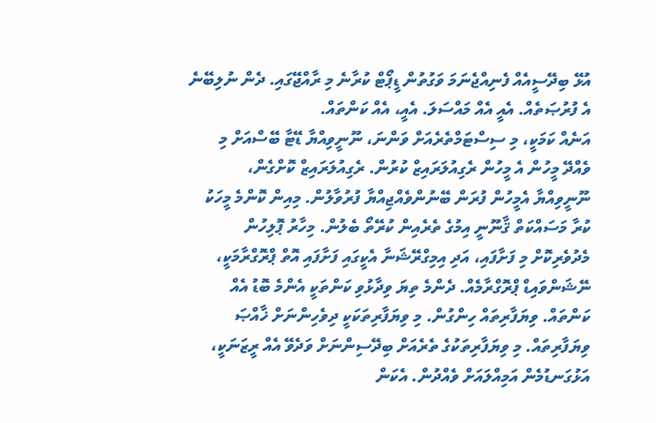އުޅޭ ބިދޭސީއެއް ފެނިއްޖެނަމަ ވަގުތުން ޑީޕޯޓް ކުރާނެ މި ރާއްޖޭގައި. ދެން ނުލިބޭނެ އެ ފުރުޞަތެއް. އެއީ އެއް މައްސަލަ. އެއީ، އެއް ކަންތައް.
އަނެއް ކަމަކީ، މި ސިސްޓަމްތެރެއަށް ވަންނަ، ނޫނީވިއްޔާ ޑޭޓާ ބޭސްއަށް މި ވެއްދޭ މީހުން އެ މީހުން ރެގިއުލަރައިޒް ކުރުން. ރެގިއުލަރައިޒް ކޮށްގެން، ނޫނީވިއްޔާ އެމީހުން ފުރަން ބޭނުންވެއްޖިއްޔާ ފުރުވާލުން. މިއިން ކޮންމެ މީހަކު ކުރާ މަސައްކަތް ޤާނޫނީ އިމުގެ ތެރެއިން ކުރޭތޯ ބެލުން. މިހާރު ޕޮލިހުން މެދުވެރިކޮށް މި ފަށާފައި، އަދި އިމިގްރޭޝަނާ އެކީގައި ފަށާފައި އޮތް ޕްރޮގްރާމަކީ، ނޭޝަންވައިޑް ޕްރޮގްރާމެއް. ދެންމެ ތިޔަ ވިދާޅުވި ކަންތަކީ އެންމެ ބޮޑު އެއް ކަންތައް. ވިޔަފާރިތައް ހިންގުން. މި ވިޔަފާރިތަކަކީ ދިވެހިންނަށް ޚާއްޞަ ވިޔަފާރިތައް. މި ވިޔަފާރިތަކުގެ ތެރެއަށް ބިދޭސިންނަށް ވަދެވޭ އެއް ރީޒަނަކީ، އަޅުގަނޑުމެން އަމިއްލައަށް ވެއްދުން. އެކަން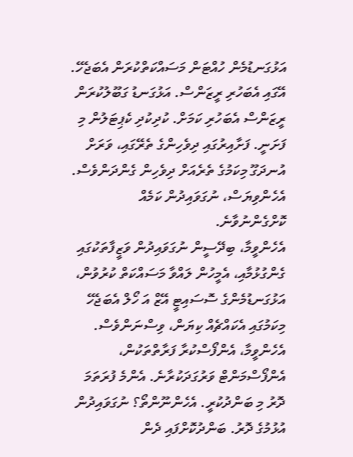އަޅުގަނޑުމެން ހުއްޓަން މަސައްކަތްކުރަން އެބަޖެހޭ. އޭގައި އެބަހުރި ރީޒަންސް. އަޅުގަނޑު ގަބޫލުކުރަން ރީޒަންސް އެބަހުރި ކަމަށް. ކުދިކުދި ކެޕިޓަލުން މި ފަށަނީ. ފަށާއިރުގައި ދިވެހިންގެ ތެރޭގައި، ވަރަށް އުނދަގޫ މިކަމުގެ ތެރެއަށް ދިވެހިން ގެންދަންވެސް. އެހެންވިޔަސް، ނުގަވައިދުން ކަމެއް ކޮށްގެންނުވާނެ.
އެހެންވީމާ، ބިދޭސީން ނުގަވައިދުން ވަޒީފާތަކުގައި ގެންގުޅުމާއި، އެމީހުން ލައްވާ މަސައްކަތް ކުރުވުން، އަޅުގަނޑުމެންގެ ސޮސައިޓީ އޭޒް އަ ހޯލް އެބަޖެހޭ މިކަމުގައި އެކައްޗެއް ކިޔަން، ވިސްނަންވެސް. އެހެންވީމާ، އެންފޯސްކުރާ ފަރާތްތަކުން، އެންފޯސްމަންޓް ވަރުގަދަކުރާނެ. އެންމެ ފުރަތަމަ ދޮރު މި ބަންދުކުރީ. އެހެންނޫންތޯ؟ ނުގަވައިދުން އުޅުމުގެ ދޮރު. ބަންދުކޮށްފައި ދެން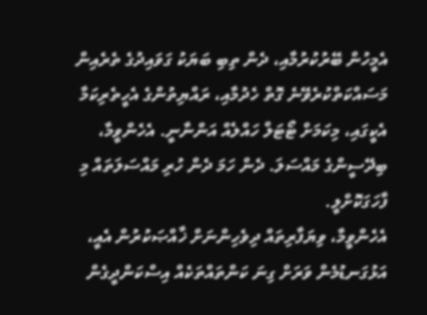އެމީހުން ބޭރުކުރުމާއި، ދެން ތިބި ބަޔަކު ގަވައިދުގެ ތެރެއިން މަސައްކަތްކުރެވޭނެ ގޮތް ހެދުމާއި، ރައްޔިތުންގެ އެހީތެރިކަމާ އެކީގައި، މިކަމަށް ޓޯޓަލް ހައްލެއް އަންނާނީ. އެހެންވީމާ، ބިދޭސީންގެ މައްސަލަ. ދެން ހަމަ ދެން ހުރި މައްސަލަތައް މި ފާހަގަކޮށްލީ.
އެހެންވީމާ، ވިޔަފާރިތައް ދިވެހިންނަށް ޚާއްޞަކުރުން އެއީ، އަޅުގަނޑުމެން ވަރަށް ގިނަ ކަންތައްތަކެއް އިސްކަންދީގެން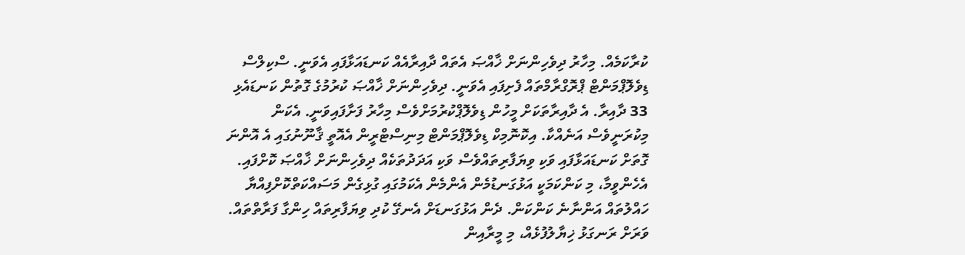ކުރާކަމެއް. މިހާރު ދިވެހިންނަށް ޚާއްޞަ އެތައް ދާއިރާއެއް ކަނޑައަޅާފައި އެވަނީ. ސްކިލްސް ޑިވެލޮޕްމަންޓް ޕްރޮގްރާމްތައް ފެށިފައި އެވަނީ. ދިވެހިންނަށް ޚާއްޞަ ކުރުމުގެ ގޮތުން ކަނޑައެޅި 33 ދާއިރާ. އެ ދާއިރާތަކަށް މީހުން ޑިވެލޮޕްކުރުމަށްވެސް މިހާރު ފަށާފައިވަނީ. އެކަން މިކުރަނީވެސް އަނެއްކާ. އިކޮނޮމިކް ޑިވެލޮޕްމަންޓް މިނިސްޓްރީން އެއޮތީ ޤާނޫނުގައި އެ އޮންނަ ގޮތަށް ކަނޑައަޅާފައި ވަކި ވިޔަފާރިތައްވެސް ވަކި އަދަދުތަކެއް ދިވެހިންނަށް ޚާއްޞަ ކޮށްފައި. އެހެންވީމާ، މި ކަންކަމަކީ އަޅުގަނޑުމެން އެންމެން އެކަމުގައި ގުޅިގެން މަސައްކަތްކޮށްފިއްޔާ ހައްލުތައް އަންނާނެ ކަންކަން. ދެން އަޅުގަނޑަށް އެނގޭ ކުދި ވިޔަފާރިތައް ހިންގާ ފަރާތްތައް. ވަރަށް ރަނގަޅު ޚިޔާލުފުޅެއް، މި މީރާއިން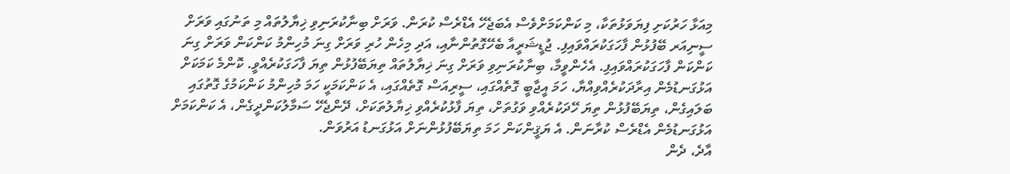މިއަޅާ ހަރުކަށި ފިޔަވަޅުތަކާ، މި ކަންކަމަށްވެސް އެބަޖެހޭ އެޑްރެސް ކުރަން. ވަރަށް ބިނާކުރަނިވި ޚިޔާލުތައް މި ތަނުގައި ވަރަށް ސީނިއަރ ބޭފުޅުން ފާހަގަކުރައްވައިފި. ޖުޑީޝަރީއާ ބެހޭގޮތުންނާއި، އަދި މިހެން ހުރި ވަރަށް ގިނަ މުހިންމު ކަންކަން ވަރަށް ގިނަ ކަންކަން ފާހަގަކުރައްވައިފި. އެހެންވީމާ، ބިނާކުރަނިވި ވަރަށް ގިނަ ޚިޔާލުތައް ތިޔަބޭފުޅުން ތިޔަ ފާހަގަކުރެއްވީ. ކޮންމެ ކަމަކަށް އަޅުގަނޑުމެން އިރާދަކުރެއްވިއްޔާ، ހަމަ އީޖާބީ ގޮތެއްގައި، ސީރިއަސް ގޮތެއްގައި، އެ ކަންކަމަކީ ހަމަ މުހިންމު ކަންކަމުގެ ގޮތުގައި ބަލައިގެން، ތިޔަބޭފުޅުން ތިޔަ ހޭދަކުރެއްވި ވަގުތަށް، ތިޔަ ފާޅުކުރެއްވި ޚިޔާލުތަކަށް، ދޭންޖެހޭ ސަމާލުކަންދީގެން، އެ ކަންކަމަށް އަޅުގަނޑުމެން އެޑްރެސް ކުރާނަން. އެ ޔަޤީންކަން ހަމަ ތިޔަބޭފުޅުންނަށް އަޅުގަނޑު އަރުވަން.
އާދެ، ދެން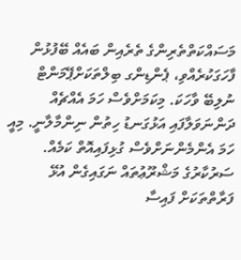މަސައްކަތްތެރިންގެ ތެރެއިން ބައެއް ބޭފުޅުން ފާހަގަކުރެއްވި، ޕެންޑިންގ ބިލްތަކަށްޕޭމަންޓް ނުލިބޭ ވާހަކަ. މިކަމަށްވެސް ހަމަ އެއްޗެއް ދަންނަވަލާފައި އަޅުގަނޑު ހިތުން ނިންމާލާނީ. މިއީ ހަމަ އެންމެންނަށްވެސް ގުޅިފައިއޮތް ކަމެއް. ސަރުކާރުގެ މަޝްރޫޢުތައް ނަގައިގެން އުޅޭ ފަރާތްތަކަށް ފައިސާ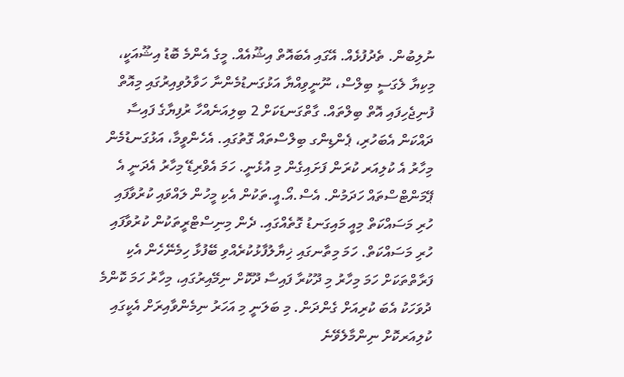ނުލިބުން. ތެދުފުޅެއް. އޭގައި އެބައޮތް އިޝޫއެއް. މީގެ އެންމެ ބޮޑު އިޝޫއަކީ، މިކިޔާ ލެގަސީ ބިލްސް، ނޫނީވިއްޔާ އަޅުގަނޑުމެންނާ ހަވާލުވިއިރުގައި މިއޮތް ފުނިޖެހިފައި އޮތް ބިލްތައް. ގާތްގަނޑަކަށް 2 ބިލިއަނެއްހާ ރުފިޔާގެ ފައިސާ ދައްކަން އެބަހުރި، ޕެންޑިންގ ބިލްސްތައް ގޮތުގައި. އެހެންވީމާ، އަޅުގަނޑުމެން މިހާރު އެ ކުލިއަރ ކުރަން ފަށައިގެން މި އުޅެނީ. ހަމަ އެވްރިޑޭ މިހާރު އެދަނީ އެ ޕޭމަންޓްސްތައް ހަދަމުން. އެސް.އޯ.އީ.ތަކުން އެކި މީހުން ލައްވައި ކުރުވާފައި ހުރި މަސައްކަތް މިއީ މައިގަނޑު ގޮތެއްގައި. ދެން މިނިސްޓްރީތަކުން ކުރުވާފައި ހުރި މަސައްކަތް. ހަމަ މިތާނގައި ޚިޔާލުފާޅުކުރެއްވި ބޭފުޅާ ހިމެނޭހެން އެކި ފަރާތްތަކަށް ހަމަ މިހާރު މި ދޫކުރާ ފައިސާ ދޫކޮށް ނިމޭއިރުގައި، މިހާރު ހަމަ ކޮންމެ ދުވަހަކު އެބަ ކުރިއަށް ގެންދަން. މި ބަލަނީ މި އަހަރު ނިމެންވާއިރަށް އެކީގައި ކުލިއަރކޮށް ނިންމާލެވޭނެ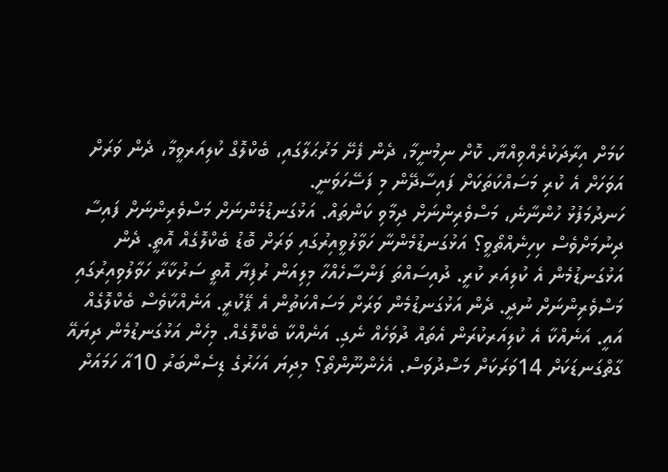ކަމަށް އިރާދަކުރެއްވިއްޔާ. ކޮށް ނިމުނީމާ، ދެން ފެށޭ މަރުޙަލާގައި، ބެކްލޮގް ކުލިއަރވީމާ، ދެން ވަރަށް އަވަހަށް އެ ކުރި މަސައްކަތަކަށް ފައިސާދޭން މި ފަސޭހަވަނީ.
ހަނދުމަފުޅު ހުންނާނެ، މަސްވެރިންނަށް ދިމާވި ކަންތައް. އަޅުގަނޑުމެންނަށް މަސްވެރިންނަށް ފައިސާ ދިނުމަށްވެސް ކިހިނެއްތޯވީ؟ އަޅުގަނޑުމެންނާ ހަވާލުވީއިރުގައި ވަރަށް ބޮޑު ބެކްލޮގެއް އޮތީ. ދެން އަޅުގަނޑުމެން އެ ކުލިއަރ ކުރީ. ދުއިސައްތަ ފަންސާހެއްހާ މިލިއަން ރުފިޔާ އޮތީ ސަރުކާރާ ހަވާލުވިއިރުގައި މަސްވެރިންނަށް ނުދީ. ދެން އަޅުގަނޑުމެން ވަރަށް މަސައްކަތުން އެ ޕޭކުރީ. އަނެއްކާވެސް ބެކްލޮގެއް އައީ. އަނެއްކާ އެ ކުލިއަރކުރަން އެތައް ދުވަހެއް ނެގި. އަނެއްކާ ބެކްލޮގެއް. މިހެން އަޅުގަނޑުމެން ދިޔައޭ ގާތްގަނޑަކަށް 14ވަރަކަށް މަސްދުވަސް. އެހެންނޫންތޯ؟ މިދިޔަ އަހަރުގެ ޑިސެންބަރު 10އާ ހަމައަށް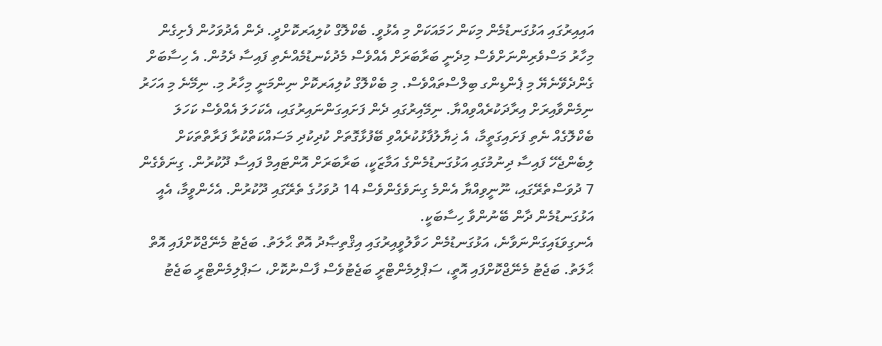އައިއިރުގައި އަޅުގަނޑުމެން މިކަން ހަމައަކަށް މި އެޅުވީ. ބެކްލޮގް ކުލިއަރކޮށްދީ. ދެން އެދުވަހުން ފެށިގެން މިހާރު މަސްވެރިންނަށްވެސް މިދެނީ ބަރާބަރަށް އެއްވެސް މެދުކެނޑުމެއްނެތި ފައިސާ ދެމުން. އެ ހިސާބަށް ގެންދެވޭނެޔޭ މި ޕެންޑިންގ ބިލްސްތައްވެސް. މި ބެކްލޮގް ކުލިއަރކޮށް ނިންމަނީ މިހާރު މި. ނިމޭނެ މި އަހަރު ނިމެންވާއިރަށް އިރާދަކުރެއްވިއްޔާ. ނިމޭއިރުގައި ދެން ފަށައިގަންނައިރުގައި، އެކަހަލަ އެއްވެސް ކަހަލަ ބެކްލޮގެއް ނެތި ފަށައިގަތީމާ، އެ ޚިޔާލުފާޅުކުރެއްވި ބޭފުޅާގޮތަށް ކުދިކުދި މަސައްކަތްކުރާ ފަރާތްތަކަށް ލިބެންޖެހޭ ފައިސާ ދިނުމުގައި އަޅުގަނޑުމެންގެ އަމާޒަކީ، ބަރާބަރަށް އޮންޓައިމް ފައިސާ ދޫކުރުން. ގިނަވެގެން 7 ދުވަސްތެރޭގައި، ނޫނީވިއްޔާ އެންމެ ގިނަވެގެންވެސް 14 ދުވަހުގެ ތެރޭގައި ދޫކުރުން. އެހެންވީމާ، އެއީ އަޅުގަނޑުމެން ދާން ބޭނުންވާ ހިސާބަކީ.
އެނގިވަޑައިގަންނަވާނެ، އަޅުގަނޑުމެން ހަވާލުވީއިރުގައި އިޤްތިޞާދު އޮތް ޙާލަތު. ބަޖެޓު މެނޭޖްކޮށްފައި އޮތް ޙާލަތު. ބަޖެޓު މެނޭޖްކޮށްފައި އޮތީ، ސަޕްލިމެންޓްރީ ބަޖެޓުވެސް ފާސްނުކޮށް، ސަޕްލިމެންޓްރީ ބަޖެޓު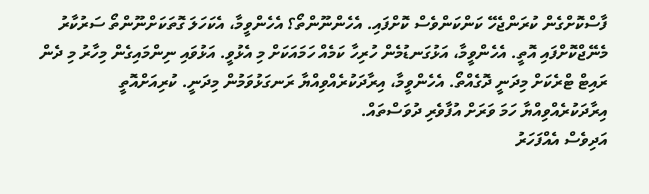ފާސްކޮށްގެން ކުރަންޖެހޭ ކަންކަންވެސް ކޮށްފައި. އެހެންނޫންތޯ؟ އެހެންވީމާ، އެކަހަލަ ގޮތަކަށްނޫންތޯ ސަރުކާރު މެނޭޖްކޮށްފައި އޮތީ. އެހެންވީމާ، އަޅުގަނޑުމެން ހުރިހާ ކަމެއް ހަމައަކަށް މި އެޅުވީ. އަޅުވައި ނިންމައިގެން މިހާރު މި ދެން ރައިޓް ޓްރެކަށް މިދަނީ ދޮގެއްތޯ. އެހެންވީމާ، އިރާދަކުރެއްވިއްޔާ ރަނގަޅުވަމުން މިދަނީ. ކުރިއަށްއޮތީ އިރާދަކުރެއްވިއްޔާ ހަމަ ވަރަށް އުފާވެރި ދުވަސްތައް.
އަދިވެސް އެއްފަހަރު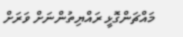މައްޗަންގޮޅީ ރައްޔިތުންނަށް ވަރަށް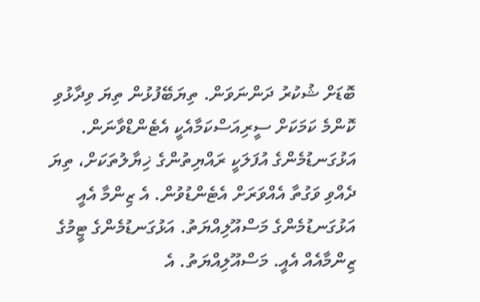ބޮޑަށް ޝުކުރު ދަންނަވަން. ތިޔަބޭފުޅުން ތިޔަ ވިދާޅުވި ކޮންމެ ކަމަކަށް ސީރިއަސްކަމާއެކީ އެޓެންޑްވާނަން. އަޅުގަނޑުމެންގެ އުފަލަކީ ރައްޔިތުންގެ ޚިޔާލުތަކަށް، ތިޔަ ދެއްވި ވަގުތާ އެއްވަރަށް އެޓެންޑުވުން. އެ ޒިންމާ އެއީ އަޅުގަނޑުމެންގެ މަސްއޫލިއްޔަތު. އަޅުގަނޑުމެންގެ ޓީމުގެ ޒިންމާއެއް އެއީ. މަސްއޫލިއްޔަތު. އެ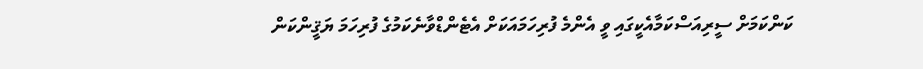ކަންކަމަށް ސީރިއަސްކަމާއެކީގައި ވީ އެންމެ ފުރިހަމައަކަށް އެޓެންޑްވާނެކަމުގެ ފުރިހަމަ ޔަޤީންކަން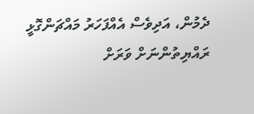ދެމުން، އަދިވެސް އެއްފަހަރު މައްޗަންގޮޅީ ރައްޔިތުންނަށް ވަރަށް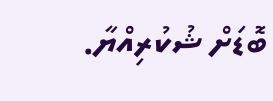ބޮޑަށް ޝުކުރިއްޔާ.